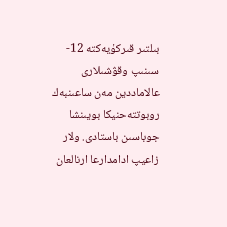بىلتىر قىركۇيەكتە 12-سىنىپ وقۋشىلارى عالاماددين مەن ساعىنبەك روبوتتەحنيكا بويىنشا جوباسىن باستادى. ولار زاعيپ ادامدارعا ارنالعان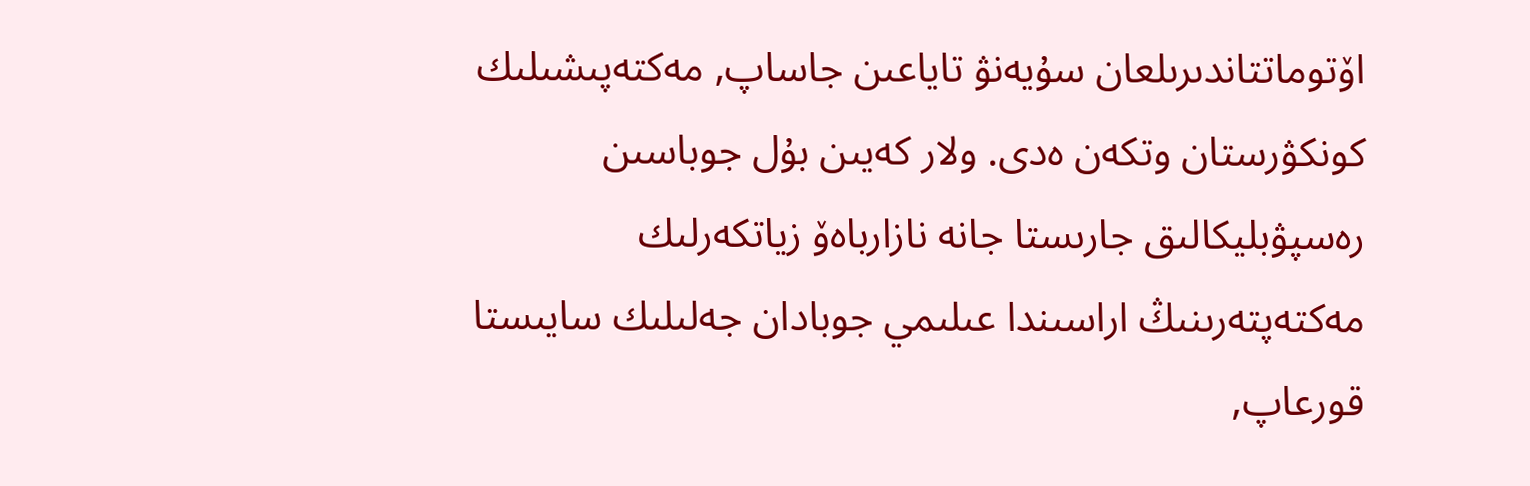اۆتوماتتاندىرىلعان سۇيەنۋ تاياعىن جاساپ, مەكتەپىشىلىك كونكۋرستان وتكەن ەدى. ولار كەيىن بۇل جوباسىن رەسپۋبليكالىق جارىستا جانە نازارباەۆ زياتكەرلىك مەكتەپتەرىنىڭ اراسىندا عىلىمي جوبادان جەلىلىك سايىستا قورعاپ,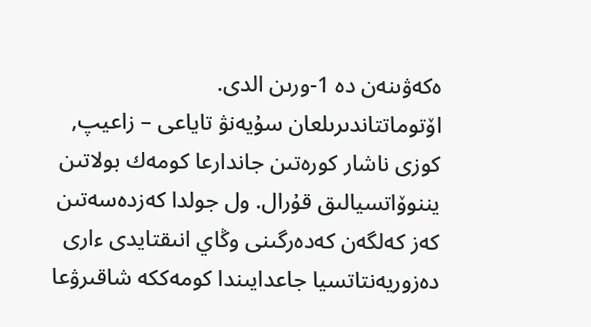ەكەۋىنەن دە 1-ورىن الدى.
اۆتوماتتاندىرىلعان سۇيەنۋ تاياعى – زاعيپ, كوزى ناشار كورەتىن جاندارعا كومەك بولاتىن يننوۆاتسيالىق قۇرال. ول جولدا كەزدەسەتىن كەز كەلگەن كەدەرگىنى وڭاي انىقتايدى ءارى دەزوريەنتاتسيا جاعدايىندا كومەككە شاقىرۋعا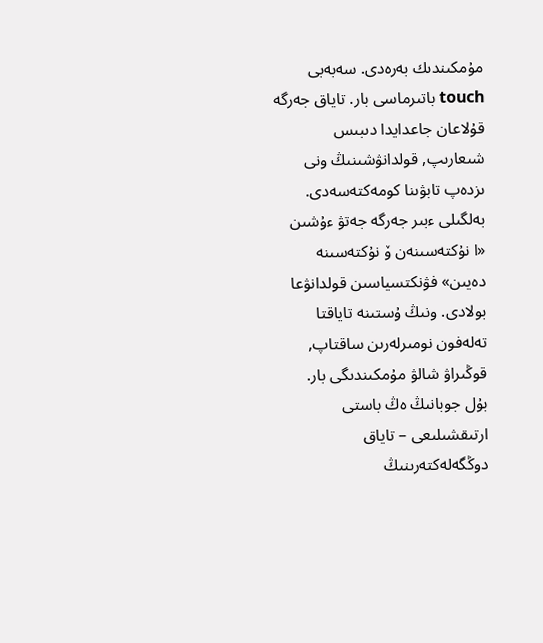مۇمكىندىك بەرەدى. سەبەبى touch باتىرماسى بار. تاياق جەرگە قۇلاعان جاعدايدا دىبىس شىعارىپ, قولدانۋشىنىڭ ونى ىزدەپ تابۋىنا كومەكتەسەدى. بەلگىلى ءبىر جەرگە جەتۋ ءۇشىن
«ا نۇكتەسىنەن ۆ نۇكتەسىنە دەيىن» فۋنكتسياسىن قولدانۋعا بولادى. ونىڭ ۇستىنە تاياقتا تەلەفون نومىرلەرىن ساقتاپ, قوڭىراۋ شالۋ مۇمكىندىگى بار.
بۇل جوبانىڭ ەڭ باستى ارتىقشىلىعى – تاياق دوڭگەلەكتەرىنىڭ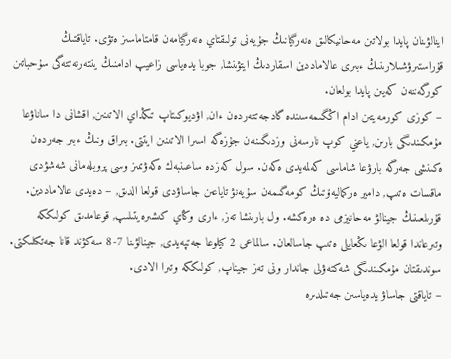اينالۋىنان پايدا بولاتىن مەحانيكالىق ەنەرگيانىڭ جۇيەنى تولىقتاي ەنەرگيامەن قامتاماسىز ەتۋى. تاياقتىڭ قۇراستىرۋشىلارىنىڭ ءبىرى عالاماددين اسقاردىڭ ايتۋىنشا, جوبا يدەياسى زاعيپ ادامنىڭ ينتەرنەتتەگى سۇحباتىن كورگەننەن كەيىن پايدا بولعان.
– كوزى كورمەيتىن ادام اڭگىمەسىندە گادجەتتەردەن ءان, اۋديوكىتاپ تىڭداي الاتىنىن, اقشانى دا ساناۋعا مۇمكىندىگى بارىن, ياعني كوپ نارسەنى وزدىگىنەن جۇزەگە اسىرا الاتىنىن ايتتى. بىراق ونىڭ ءبىر جەردەن ەكىنشى جەرگە بارۋعا شاماسى كەلمەيدى ەكەن. سول كەزدە ساعىنبەك ەكەۋىمىز وسى پروبلەمانى شەشۋدى ماقسات ەتىپ, دامير ەركماليەۆتىڭ كومەگىمەن سۇيەنۋ تاياعىن جاساۋدى قولعا الدىق, – دەيدى عالاماددين.
قۇرىلعىنىڭ جينالۋ مەحانيزمى دە ەرەكشە. ول بارىنشا تەز, ءارى وڭاي كىشىرەيتىلىپ, قوعامدىق كولىككە وتىرعاندا قولعا الۋعا ىڭعايلى ەتىپ جاسالعان. سالماعى 2 كيلوعا جەتپەيدى, جينالۋىنا 7-8 سەكۋند قانا جەتكىلىكتى. سوندىقتان مۇمكىندىگى شەكتەۋلى جاندار ونى تەز جيناپ, كولىككە وتىرا الادى.
– تاياقتى جاساۋ يدەياسىن جەتىلدىرە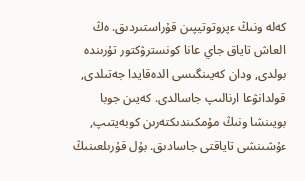كەلە ونىڭ ءپروتوتيپىن قۇراستىردىق. ەڭ العاش تاياق جاي عانا كونسترۋكتور تۇرىندە بولدى, ودان كەيىنگىسى الدەقايدا جەتىلدى, قولدانۋعا ارنالىپ جاسالدى. كەيىن جوبا بويىنشا ونىڭ مۇمكىندىكتەرىن كوبەيتىپ, ءۇشىنشى تاياقتى جاسادىق. بۇل قۇرىلعىنىڭ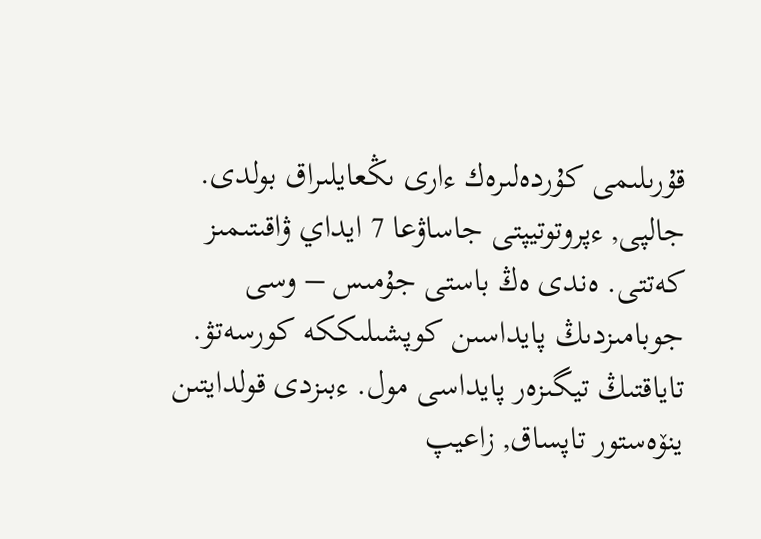قۇرىلىمى كۇردەلىرەك ءارى ىڭعايلىراق بولدى. جالپى, ءپروتوتيپتى جاساۋعا 7 ايداي ۋاقىتىمىز كەتتى. ەندى ەڭ باستى جۇمىس – وسى جوبامىزدىڭ پايداسىن كوپشىلىككە كورسەتۋ. تاياقتىڭ تيگىزەر پايداسى مول. ءبىزدى قولدايتىن ينۆەستور تاپساق, زاعيپ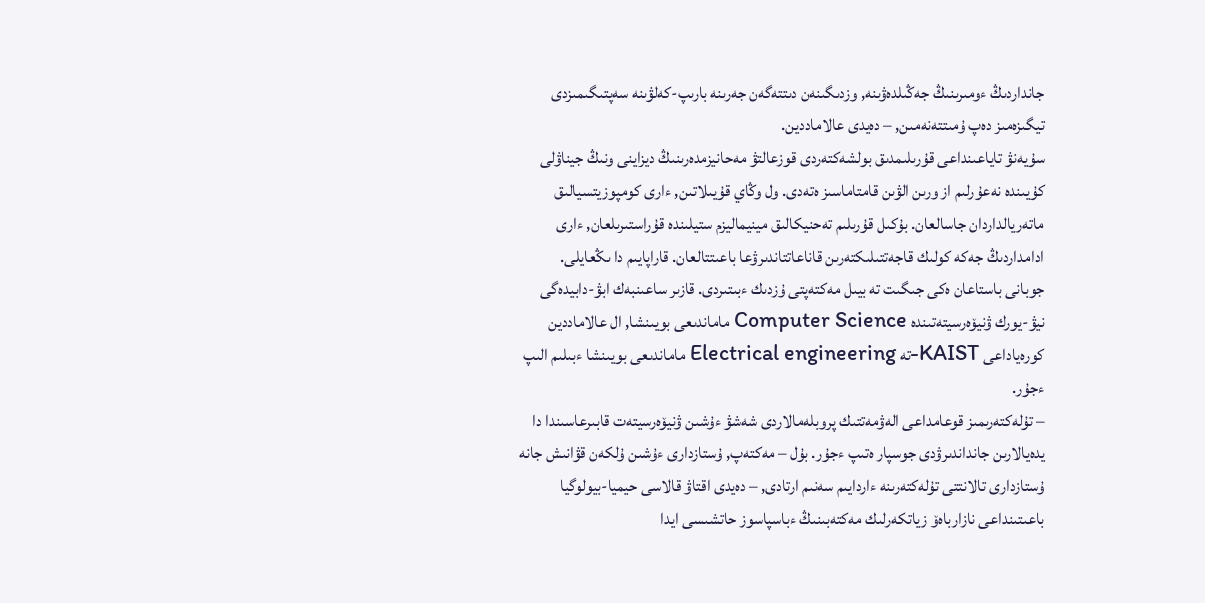جانداردىڭ ءومىرىنىڭ جەڭىلدەۋىنە, وزدىگىنەن دىتتەگەن جەرىنە بارىپ-كەلۋىنە سەپتىگىمىزدى تيگىزەمىز دەپ ۇمىتتەنەمىن, – دەيدى عالاماددين.
سۇيەنۋ تاياعىنداعى قۇرىلىمدىق بولشەكتەردى قوزعالتۋ مەحانيزمدەرىنىڭ ديزاينى ونىڭ جيناۋلى كۇيىندە نەعۇرلىم از ورىن الۋىن قامتاماسىز ەتەدى. ول وڭاي قۇيىلاتىن, ءارى كومپوزيتسيالىق ماتەريالداردان جاسالعان. بۇكىل قۇرىلىم تەحنيكالىق مينيماليزم ستيلىندە قۇراستىرىلعان, ءارى ادامداردىڭ جەكە كولىك قاجەتتىلىكتەرىن قاناعاتتاندىرۋعا باعىتتالعان. قاراپايىم دا ىڭعايلى.
جوبانى باستاعان ەكى جىگىت تە بيىل مەكتەپتى ۇزدىك ءبىتىردى. قازىر ساعىنبەك ابۋ-دابيدەگى نيۋ-يورك ۋنيۆەرسيتەتىندە Computer Science ماماندىعى بويىنشا, ال عالاماددين كورەياداعى KAIST-تە Electrical engineering ماماندىعى بويىنشا ءبىلىم الىپ ءجۇر.
– تۇلەكتەرىمىز قوعامداعى الەۋمەتتىك پروبلەمالاردى شەشۋ ءۇشىن ۋنيۆەرسيتەت قابىرعاسىندا دا يدەيالارىن جانداندىرۋدى جوسپار ەتىپ ءجۇر. بۇل – مەكتەپ, ۇستازدارى ءۇشىن ۇلكەن قۋانىش جانە ۇستازدارى تالانتتى تۇلەكتەرىنە ءاردايىم سەنىم ارتادى, – دەيدى اقتاۋ قالاسى حيميا-بيولوگيا باعىتىنداعى نازارباەۆ زياتكەرلىك مەكتەبىنىڭ ءباسپاسوز حاتشىسى ايدا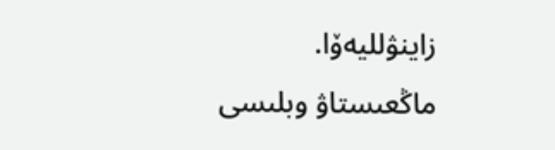زاينۋلليەۆا.
ماڭعىستاۋ وبلىسى